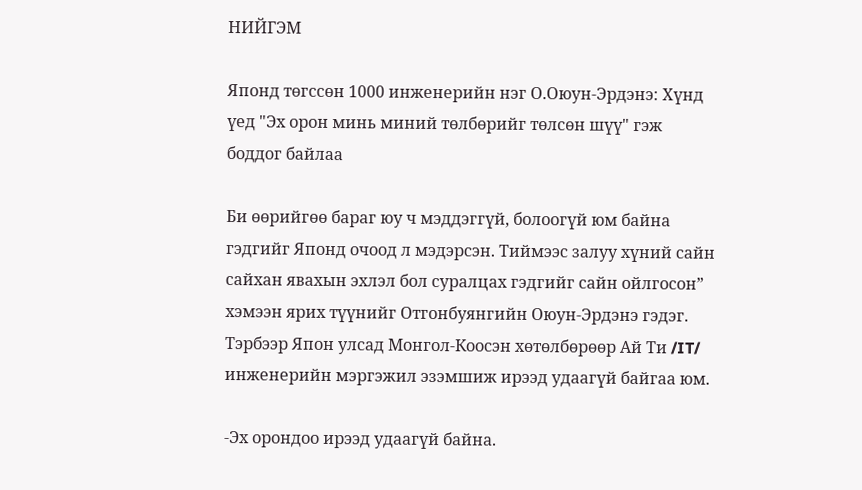НИЙГЭМ

Японд төгссөн 1000 инженерийн нэг О.Оюун-Эрдэнэ: Хүнд үед "Эх орон минь миний төлбөрийг төлсөн шүү" гэж боддог байлаа

Би өөрийгөө бараг юу ч мэддэггүй, болоогүй юм байна гэдгийг Японд очоод л мэдэрсэн. Тиймээс залуу хүний сайн сайхан явахын эхлэл бол суралцах гэдгийг сайн ойлгосон” хэмээн ярих түүнийг Отгонбуянгийн Оюун-Эрдэнэ гэдэг. Тэрбээр Япон улсад Монгол-Коосэн хөтөлбөрөөр Ай Ти /IT/ инженерийн мэргэжил эзэмшиж ирээд удаагүй байгаа юм.

-Эх орондоо ирээд удаагүй байна.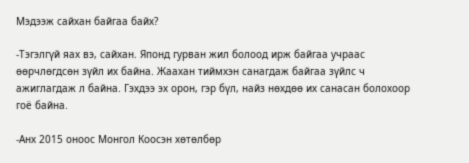Мэдээж сайхан байгаа байх?

-Тэгэлгүй яах вэ, сайхан. Японд гурван жил болоод ирж байгаа учраас өөрчлөгдсөн зүйл их байна. Жаахан тиймхэн санагдаж байгаа зүйлс ч ажиглагдаж л байна. Гэхдээ эх орон, гэр бүл, найз нөхдөө их санасан болохоор гоё байна.

-Анх 2015 оноос Монгол Коосэн хөтөлбөр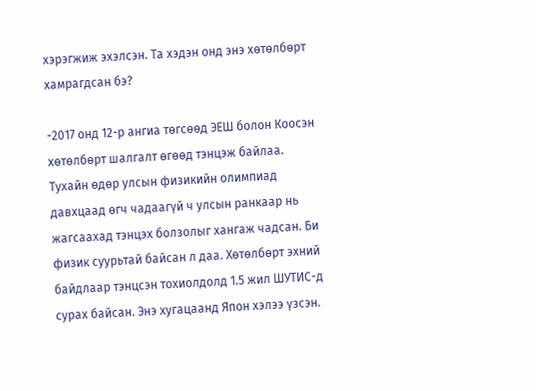хэрэгжиж эхэлсэн. Та хэдэн онд энэ хөтөлбөрт хамрагдсан бэ?

-2017 онд 12-р ангиа төгсөөд ЭЕШ болон Коосэн хөтөлбөрт шалгалт өгөөд тэнцэж байлаа. Тухайн өдөр улсын физикийн олимпиад  давхцаад өгч чадаагүй ч улсын ранкаар нь жагсаахад тэнцэх болзолыг хангаж чадсан. Би физик суурьтай байсан л даа. Хөтөлбөрт эхний байдлаар тэнцсэн тохиолдолд 1.5 жил ШУТИС-д сурах байсан. Энэ хугацаанд Япон хэлээ үзсэн.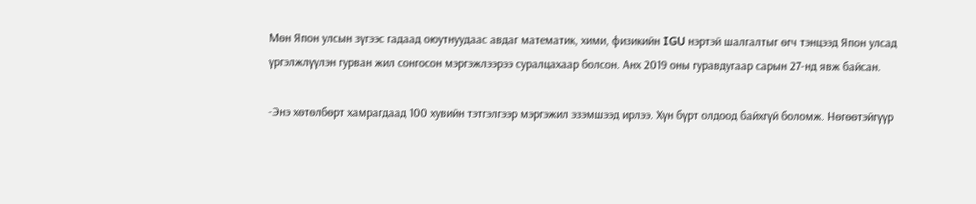Мөн Япон улсын зүгээс гадаад оюутнуудаас авдаг математик, хими, физикийн IGU нэртэй шалгалтыг өгч тэнцээд Япон улсад үргэлжлүүлэн гурван жил сонгосон мэргэжлээрээ суралцахаар болсон. Анх 2019 оны гуравдугаар сарын 27-нд явж байсан.

-Энэ хөтөлбөрт хамрагдаад 100 хувийн тэтгэлгээр мэргэжил эзэмшээд ирлээ. Хүн бүрт олдоод байхгүй боломж. Нөгөөтэйгүүр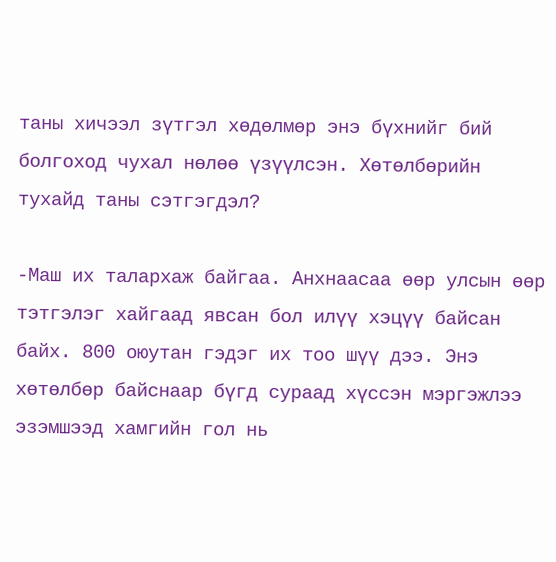таны хичээл зүтгэл хөдөлмөр энэ бүхнийг бий болгоход чухал нөлөө үзүүлсэн. Хөтөлбөрийн тухайд таны сэтгэгдэл?

-Маш их талархаж байгаа. Анхнаасаа өөр улсын өөр тэтгэлэг хайгаад явсан бол илүү хэцүү байсан байх. 800 оюутан гэдэг их тоо шүү дээ. Энэ хөтөлбөр байснаар бүгд сураад хүссэн мэргэжлээ эзэмшээд хамгийн гол нь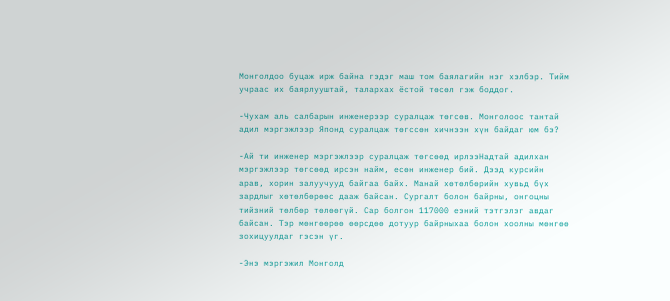Монголдоо буцаж ирж байна гэдэг маш том баялагийн нэг хэлбэр. Тийм учраас их баярлууштай, талархах ёстой төсөл гэж боддог.

-Чухам аль салбарын инженерээр суралцаж төгсөв. Монголоос тантай адил мэргэжлээр Японд суралцаж төгссөн хичнээн хүн байдаг юм бэ?

-Ай ти инженер мэргэжлээр суралцаж төгсөөд ирлээНадтай адилхан мэргэжлээр төгсөөд ирсэн найм, есөн инженер бий. Дээд курсийн арав, хорин залуучууд байгаа байх. Манай хөтөлбөрийн хувьд бүх зардлыг хөтөлбөрөөс дааж байсан. Сургалт болон байрны, онгоцны тийзний төлбөр төлөөгүй. Сар болгон 117000 еэний тэтгэлэг авдаг байсан. Тэр мөнгөөрөө өөрсдөө дотуур байрныхаа болон хоолны мөнгөө зохицуулдаг гэсэн үг.

-Энэ мэргэжил Монголд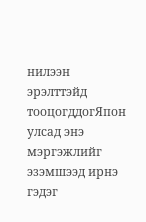нилээн эрэлттэйд тооцогддогЯпон улсад энэ мэргэжлийг эзэмшээд ирнэ гэдэг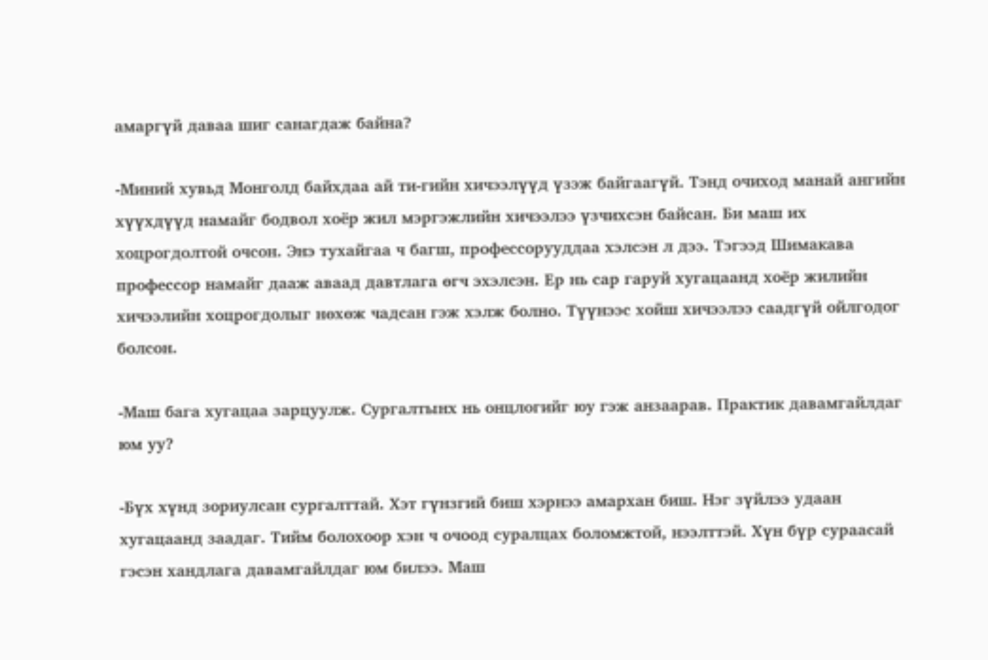амаргүй даваа шиг санагдаж байна?

-Миний хувьд Монголд байхдаа ай ти-гийн хичээлүүд үзэж байгаагүй. Тэнд очиход манай ангийн хүүхдүүд намайг бодвол хоёр жил мэргэжлийн хичээлээ үзчихсэн байсан. Би маш их хоцрогдолтой очсон. Энэ тухайгаа ч багш, профессорууддаа хэлсэн л дээ. Тэгээд Шимакава профессор намайг дааж аваад давтлага өгч эхэлсэн. Ер нь сар гаруй хугацаанд хоёр жилийн хичээлийн хоцрогдолыг нөхөж чадсан гэж хэлж болно. Түүнээс хойш хичээлээ саадгүй ойлгодог болсон.

-Маш бага хугацаа зарцуулж. Сургалтынх нь онцлогийг юу гэж анзаарав. Практик давамгайлдаг юм уу?

-Бүх хүнд зориулсан сургалттай. Хэт гүнзгий биш хэрнээ амархан биш. Нэг зүйлээ удаан хугацаанд заадаг. Тийм болохоор хэн ч очоод суралцах боломжтой, нээлттэй. Хүн бүр сураасай гэсэн хандлага давамгайлдаг юм билээ. Маш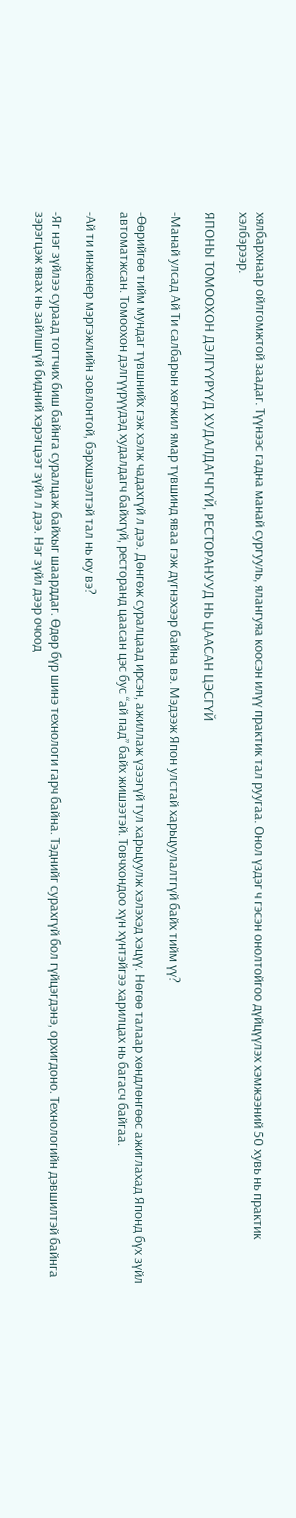хялбархнаар ойлгомжтой заадаг. Түүнээс гадна манай сургууль, ялангуяа коосэн илүү практик тал руугаа. Онол үздэг ч гэсэн онолтойгоо дүйцүүлэх хэмжээний 50 хувь нь практик хэлбэрээр.

ЯПОНЫ ТОМООХОН ДЭЛГҮҮРҮҮД ХУДАЛДАГЧГҮЙ, РЕСТОРАНУУД НЬ ЦААСАН ЦЭСГҮЙ

-Манай улсад Ай Ти салбарын хөгжил ямар түвшинд яваа гэж дүгнэхээр байна вэ. Мэдээж Япон улстай харьцуулалтгүй байх тийм үү?

-Өөрийгөө тийм мундаг түвшнийх гэж хэлж чадахгүй л дээ. Дөнгөж суралцаад ирсэн, ажиллаж үзээгүй тул харьцуулж хэлэхэд хэцүү. Нөгөө талаар хөндлөнгөөс ажиглахад Японд бүх зүйл автоматжсан. Томоохон дэлгүүрүүдэд худалдагч байхгүй, ресторанд цаасан цэс бус “ай пад” байх жишээтэй. Товчхондоо хүн хүнтэйгээ харилцах нь багасч байгаа.

-Ай ти инженер мэргэжлийн зовлонтой, бэрхшээлтэй тал нь юу вэ?

-Яг нэг зүйлээ сураад тогтчих биш байнга суралцаж байхыг шаарддаг. Өдөр бүр шинэ технологи гарч байна. Тэднийг сурахгүй бол гүйцэгдэнэ, орхигдоно. Технологийн дэвшилтэй байнга зэрэгцэж явах нь зайлшгүй бидний хэрэгцээт зүйл л дээ. Нэг зүйл дээр очоод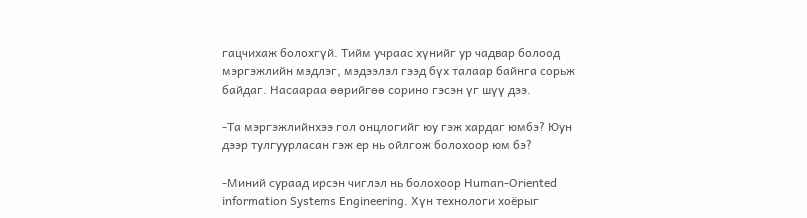гацчихаж болохгүй. Тийм учраас хүнийг ур чадвар болоод мэргэжлийн мэдлэг, мэдээлэл гээд бүх талаар байнга сорьж байдаг. Насаараа өөрийгөө сорино гэсэн үг шүү дээ.

-Та мэргэжлийнхээ гол онцлогийг юу гэж хардаг юмбэ? Юун дээр тулгуурласан гэж ер нь ойлгож болохоор юм бэ?

-Миний сураад ирсэн чиглэл нь болохоор Human-Oriented information Systems Engineering. Хүн технологи хоёрыг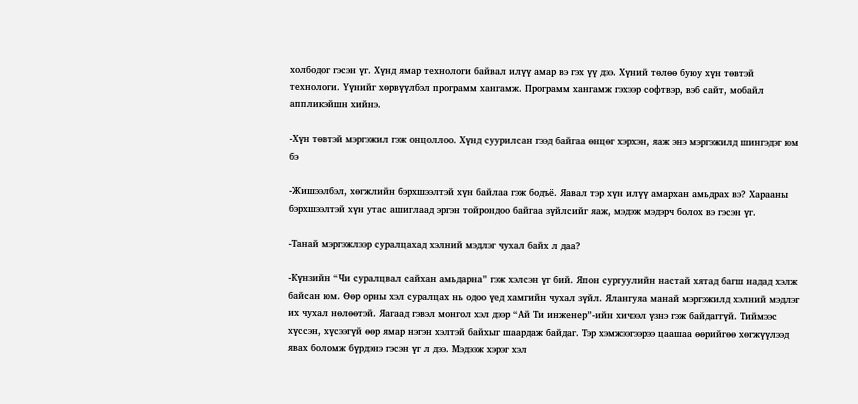холбодог гэсэн үг. Хүнд ямар технологи байвал илүү амар вэ гэх үү дээ. Хүний төлөө буюу хүн төвтэй технологи. Үүнийг хөрвүүлбэл программ хангамж. Программ хангамж гэхээр софтвэр, вэб сайт, мобайл аппликэйшн хийнэ.

-Хүн төвтэй мэргэжил гэж онцоллоо. Хүнд суурилсан гээд байгаа өнцөг хэрхэн, яаж энэ мэргэжилд шингэдэг юм бэ

-Жишээлбэл, хөгжлийн бэрхшээлтэй хүн байлаа гэж бодъё. Яавал тэр хүн илүү амархан амьдрах вэ? Харааны бэрхшээлтэй хүн утас ашиглаад эргэн тойрондоо байгаа зүйлсийг яаж, мэдэж мэдэрч болох вэ гэсэн үг.

-Танай мэргэжлээр суралцахад хэлний мэдлэг чухал байх л даа?

-Күнзийн “Чи суралцвал сайхан амьдарна” гэж хэлсэн үг бий. Япон сургуулийн настай хятад багш надад хэлж байсан юм. Өөр орны хэл суралцах нь одоо үед хамгийн чухал зүйл. Ялангуяа манай мэргэжилд хэлний мэдлэг их чухал нөлөөтэй. Яагаад гэвэл монгол хэл дээр “Ай Ти инженер”-ийн хичээл үзнэ гэж байдаггүй. Тиймээс хүссэн, хүсээгүй өөр ямар нэгэн хэлтэй байхыг шаардаж байдаг. Тэр хэмжээгээрээ цаашаа өөрийгөө хөгжүүлээд явах боломж бүрдэнэ гэсэн үг л дээ. Мэдээж хэрэг хэл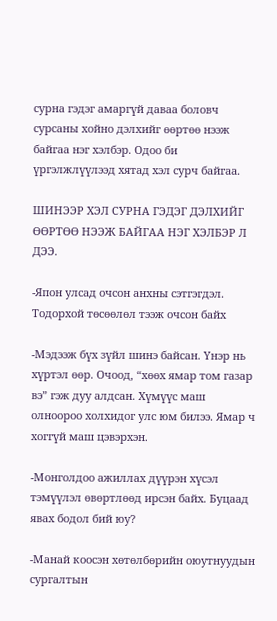сурна гэдэг амаргүй даваа боловч сурсаны хойно дэлхийг өөртөө нээж байгаа нэг хэлбэр. Одоо би үргэлжлүүлээд хятад хэл сурч байгаа.

ШИНЭЭР ХЭЛ СУРНА ГЭДЭГ ДЭЛХИЙГ ӨӨРТӨӨ НЭЭЖ БАЙГАА НЭГ ХЭЛБЭР Л ДЭЭ.

-Япон улсад очсон анхны сэтгэгдэл. Тодорхой төсөөлөл тээж очсон байх

-Мэдээж бүх зүйл шинэ байсан. Үнэр нь хүртэл өөр. Очоод, “хөөх ямар том газар вэ” гэж дуу алдсан. Хүмүүс маш олноороо холхидог улс юм билээ. Ямар ч хоггүй маш цэвэрхэн.

-Монголдоо ажиллах дүүрэн хүсэл тэмүүлэл өвөртлөөд ирсэн байх. Буцаад явах бодол бий юу?

-Манай коосэн хөтөлбөрийн оюутнуудын сургалтын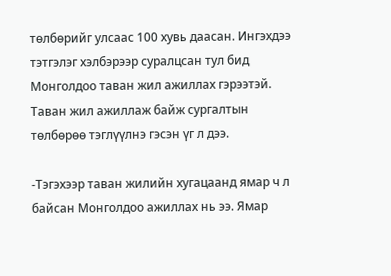төлбөрийг улсаас 100 хувь даасан. Ингэхдээ тэтгэлэг хэлбэрээр суралцсан тул бид Монголдоо таван жил ажиллах гэрээтэй. Таван жил ажиллаж байж сургалтын төлбөрөө тэглүүлнэ гэсэн үг л дээ.

-Тэгэхээр таван жилийн хугацаанд ямар ч л байсан Монголдоо ажиллах нь ээ. Ямар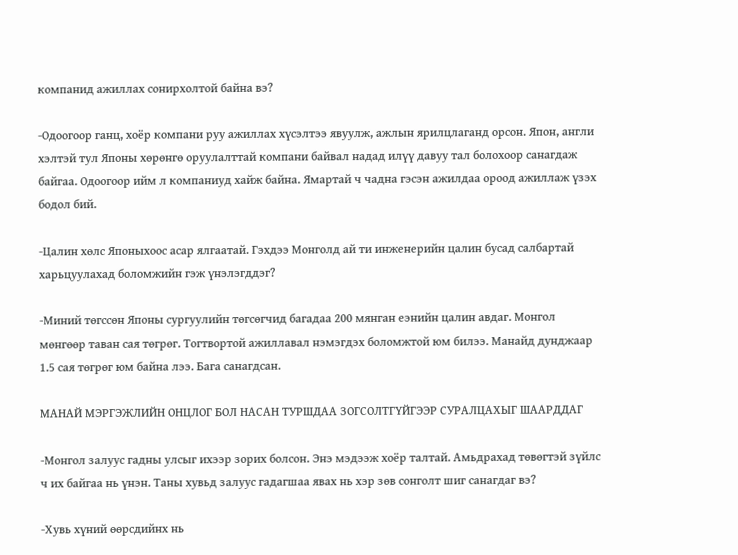компанид ажиллах сонирхолтой байна вэ?

-Одоогоор ганц, хоёр компани руу ажиллах хүсэлтээ явуулж, ажлын ярилцлаганд орсон. Япон, англи хэлтэй тул Японы хөрөнгө оруулалттай компани байвал надад илүү давуу тал болохоор санагдаж байгаа. Одоогоор ийм л компаниуд хайж байна. Ямартай ч чадна гэсэн ажилдаа ороод ажиллаж үзэх бодол бий.

-Цалин хөлс Японыхоос асар ялгаатай. Гэхдээ Монголд ай ти инженерийн цалин бусад салбартай харьцуулахад боломжийн гэж үнэлэгддэг?

-Миний төгссөн Японы сургуулийн төгсөгчид багадаа 200 мянган еэнийн цалин авдаг. Монгол мөнгөөр таван сая төгрөг. Тогтвортой ажиллавал нэмэгдэх боломжтой юм билээ. Манайд дунджаар 1.5 сая төгрөг юм байна лээ. Бага санагдсан.

МАНАЙ МЭРГЭЖЛИЙН ОНЦЛОГ БОЛ НАСАН ТУРШДАА ЗОГСОЛТГҮЙГЭЭР СУРАЛЦАХЫГ ШААРДДАГ

-Монгол залуус гадны улсыг ихээр зорих болсон. Энэ мэдээж хоёр талтай. Амьдрахад төвөгтэй зүйлс ч их байгаа нь үнэн. Таны хувьд залуус гадагшаа явах нь хэр зөв сонголт шиг санагдаг вэ?

-Хувь хүний өөрсдийнх нь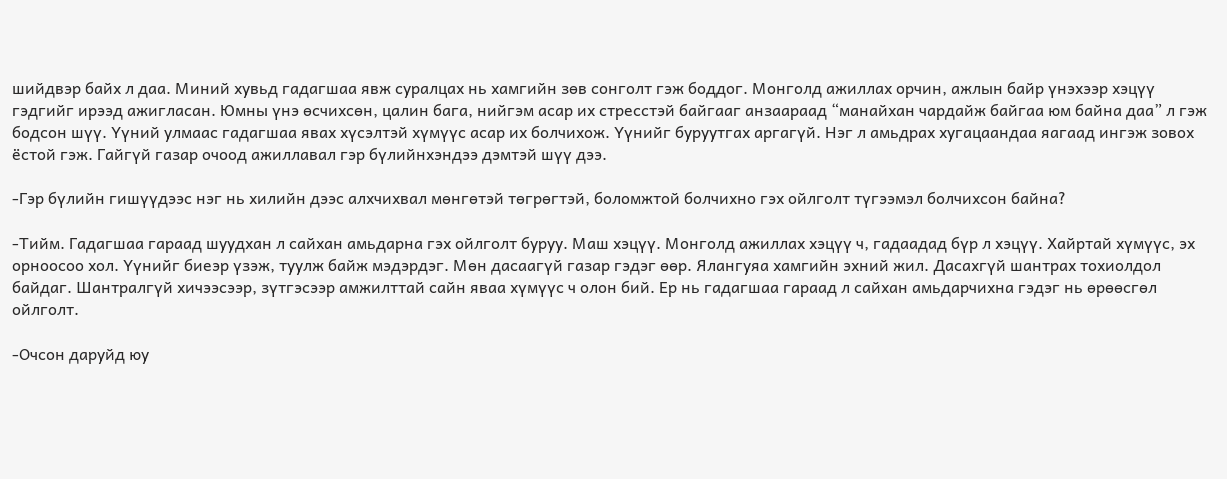шийдвэр байх л даа. Миний хувьд гадагшаа явж суралцах нь хамгийн зөв сонголт гэж боддог. Монголд ажиллах орчин, ажлын байр үнэхээр хэцүү гэдгийг ирээд ажигласан. Юмны үнэ өсчихсөн, цалин бага, нийгэм асар их стресстэй байгааг анзаараад “манайхан чардайж байгаа юм байна даа” л гэж бодсон шүү. Үүний улмаас гадагшаа явах хүсэлтэй хүмүүс асар их болчихож. Үүнийг буруутгах аргагүй. Нэг л амьдрах хугацаандаа яагаад ингэж зовох ёстой гэж. Гайгүй газар очоод ажиллавал гэр бүлийнхэндээ дэмтэй шүү дээ.

-Гэр бүлийн гишүүдээс нэг нь хилийн дээс алхчихвал мөнгөтэй төгрөгтэй, боломжтой болчихно гэх ойлголт түгээмэл болчихсон байна?

-Тийм. Гадагшаа гараад шуудхан л сайхан амьдарна гэх ойлголт буруу. Маш хэцүү. Монголд ажиллах хэцүү ч, гадаадад бүр л хэцүү. Хайртай хүмүүс, эх орноосоо хол. Үүнийг биеэр үзэж, туулж байж мэдэрдэг. Мөн дасаагүй газар гэдэг өөр. Ялангуяа хамгийн эхний жил. Дасахгүй шантрах тохиолдол байдаг. Шантралгүй хичээсээр, зүтгэсээр амжилттай сайн яваа хүмүүс ч олон бий. Ер нь гадагшаа гараад л сайхан амьдарчихна гэдэг нь өрөөсгөл ойлголт.

-Очсон даруйд юу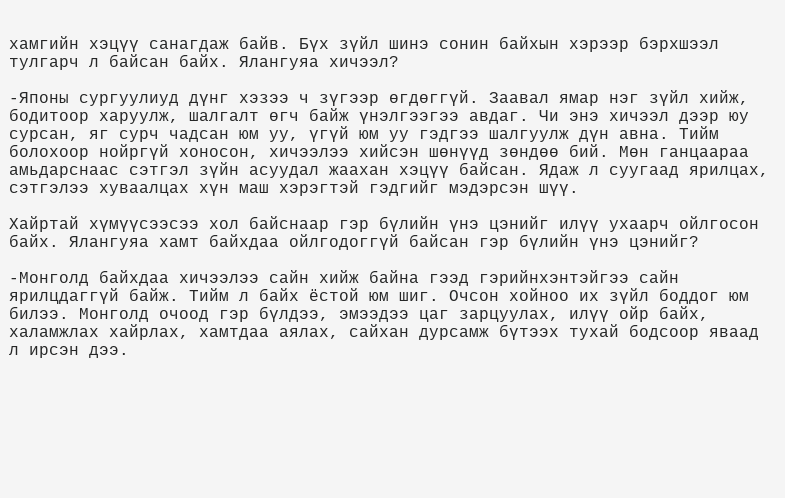хамгийн хэцүү санагдаж байв. Бүх зүйл шинэ сонин байхын хэрээр бэрхшээл тулгарч л байсан байх. Ялангуяа хичээл?

-Японы сургуулиуд дүнг хэзээ ч зүгээр өгдөггүй. Заавал ямар нэг зүйл хийж, бодитоор харуулж, шалгалт өгч байж үнэлгээгээ авдаг. Чи энэ хичээл дээр юу сурсан, яг сурч чадсан юм уу, үгүй юм уу гэдгээ шалгуулж дүн авна. Тийм болохоор нойргүй хоносон, хичээлээ хийсэн шөнүүд зөндөө бий. Мөн ганцаараа амьдарснаас сэтгэл зүйн асуудал жаахан хэцүү байсан. Ядаж л суугаад ярилцах, сэтгэлээ хуваалцах хүн маш хэрэгтэй гэдгийг мэдэрсэн шүү.

Хайртай хүмүүсээсээ хол байснаар гэр бүлийн үнэ цэнийг илүү ухаарч ойлгосон байх. Ялангуяа хамт байхдаа ойлгодоггүй байсан гэр бүлийн үнэ цэнийг?

-Монголд байхдаа хичээлээ сайн хийж байна гээд гэрийнхэнтэйгээ сайн ярилцдаггүй байж. Тийм л байх ёстой юм шиг. Очсон хойноо их зүйл боддог юм билээ. Монголд очоод гэр бүлдээ, эмээдээ цаг зарцуулах, илүү ойр байх, халамжлах хайрлах, хамтдаа аялах, сайхан дурсамж бүтээх тухай бодсоор яваад л ирсэн дээ.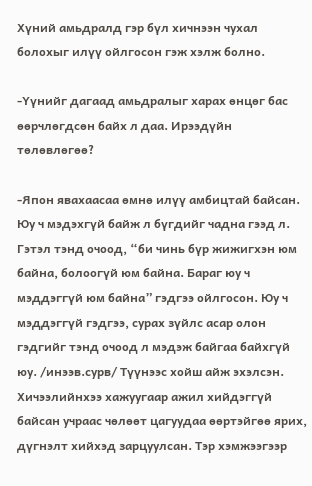Хүний амьдралд гэр бүл хичнээн чухал болохыг илүү ойлгосон гэж хэлж болно.

-Үүнийг дагаад амьдралыг харах өнцөг бас өөрчлөгдсөн байх л даа. Ирээдүйн төлөвлөгөө?

-Япон явахаасаа өмнө илүү амбицтай байсан. Юу ч мэдэхгүй байж л бүгдийг чадна гээд л. Гэтэл тэнд очоод, “би чинь бүр жижигхэн юм байна, болоогүй юм байна. Бараг юу ч мэддэггүй юм байна” гэдгээ ойлгосон. Юу ч мэддэггүй гэдгээ, сурах зүйлс асар олон гэдгийг тэнд очоод л мэдэж байгаа байхгүй юу. /инээв.сурв/ Түүнээс хойш айж эхэлсэн. Хичээлийнхээ хажуугаар ажил хийдэггүй байсан учраас чөлөөт цагуудаа өөртэйгөө ярих, дүгнэлт хийхэд зарцуулсан. Тэр хэмжээгээр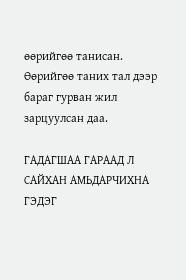өөрийгөө танисан. Өөрийгөө таних тал дээр бараг гурван жил зарцуулсан даа.

ГАДАГШАА ГАРААД Л САЙХАН АМЬДАРЧИХНА ГЭДЭГ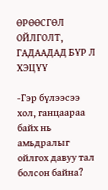ӨРӨӨСГӨЛ ОЙЛГОЛТ, ГАДААДАД БҮР Л ХЭЦҮҮ

-Гэр бүлээсээ хол, ганцаараа байх нь амьдралыг ойлгох давуу тал болсон байна?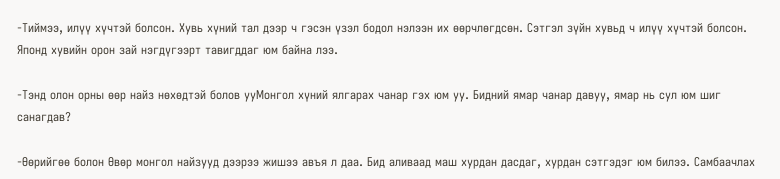-Тиймээ, илүү хүчтэй болсон. Хувь хүний тал дээр ч гэсэн үзэл бодол нэлээн их өөрчлөгдсөн. Сэтгэл зүйн хувьд ч илүү хүчтэй болсон. Японд хувийн орон зай нэгдүгээрт тавигддаг юм байна лээ.

-Тэнд олон орны өөр найз нөхөдтэй болов ууМонгол хүний ялгарах чанар гэх юм уу. Бидний ямар чанар давуу, ямар нь сул юм шиг санагдав?

-Өөрийгөө болон Өвөр монгол найзууд дээрээ жишээ авъя л даа. Бид аливаад маш хурдан дасдаг, хурдан сэтгэдэг юм билээ. Самбаачлах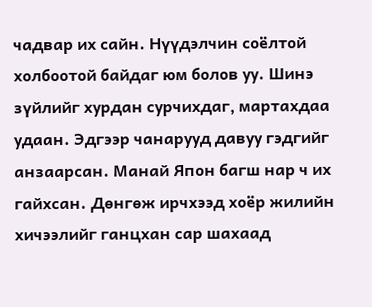чадвар их сайн. Нүүдэлчин соёлтой холбоотой байдаг юм болов уу. Шинэ зүйлийг хурдан сурчихдаг, мартахдаа удаан. Эдгээр чанарууд давуу гэдгийг анзаарсан. Манай Япон багш нар ч их гайхсан. Дөнгөж ирчхээд хоёр жилийн хичээлийг ганцхан сар шахаад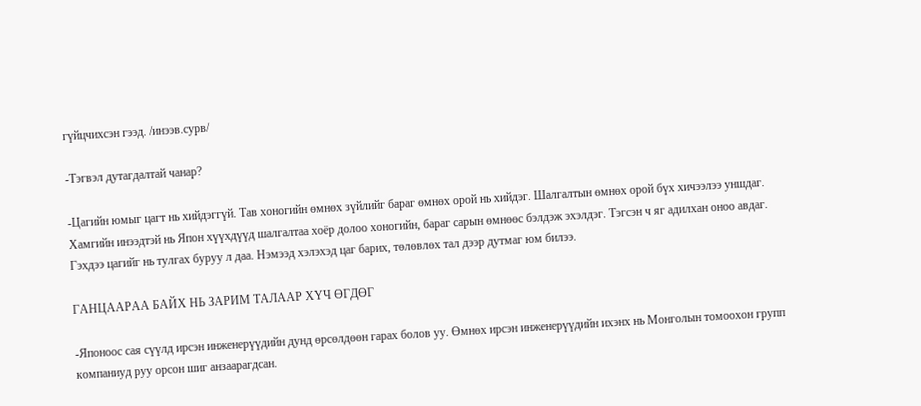гүйцчихсэн гээд. /инээв.сурв/

-Тэгвэл дутагдалтай чанар?

-Цагийн юмыг цагт нь хийдэггүй. Тав хоногийн өмнөх зүйлийг бараг өмнөх орой нь хийдэг. Шалгалтын өмнөх орой бүх хичээлээ уншдаг. Хамгийн инээдтэй нь Япон хүүхдүүд шалгалтаа хоёр долоо хоногийн, бараг сарын өмнөөс бэлдэж эхэлдэг. Тэгсэн ч яг адилхан оноо авдаг. Гэхдээ цагийг нь тулгах буруу л даа. Нэмээд хэлэхэд цаг барих, төлөвлөх тал дээр дутмаг юм билээ.

ГАНЦААРАА БАЙХ НЬ ЗАРИМ ТАЛААР ХҮЧ ӨГДӨГ

-Японоос сая сүүлд ирсэн инженерүүдийн дунд өрсөлдөөн гарах болов уу. Өмнөх ирсэн инженерүүдийн ихэнх нь Монголын томоохон групп компаниуд руу орсон шиг анзаарагдсан.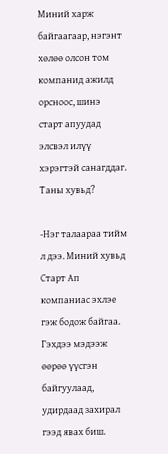Миний харж байгаагаар, нэгэнт хөлөө олсон том компанид ажилд орсноос, шинэ старт апуудад элсвэл илүү хэрэгтэй санагддаг. Таны хувьд?

-Нэг талаараа тийм л дээ. Миний хувьд Старт Ап компаниас эхлэе гэж бодож байгаа. Гэхдээ мэдээж өөрөө үүсгэн байгуулаад, удирдаад захирал гээд явах биш.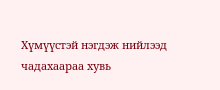Хүмүүстэй нэгдэж нийлээд чадахаараа хувь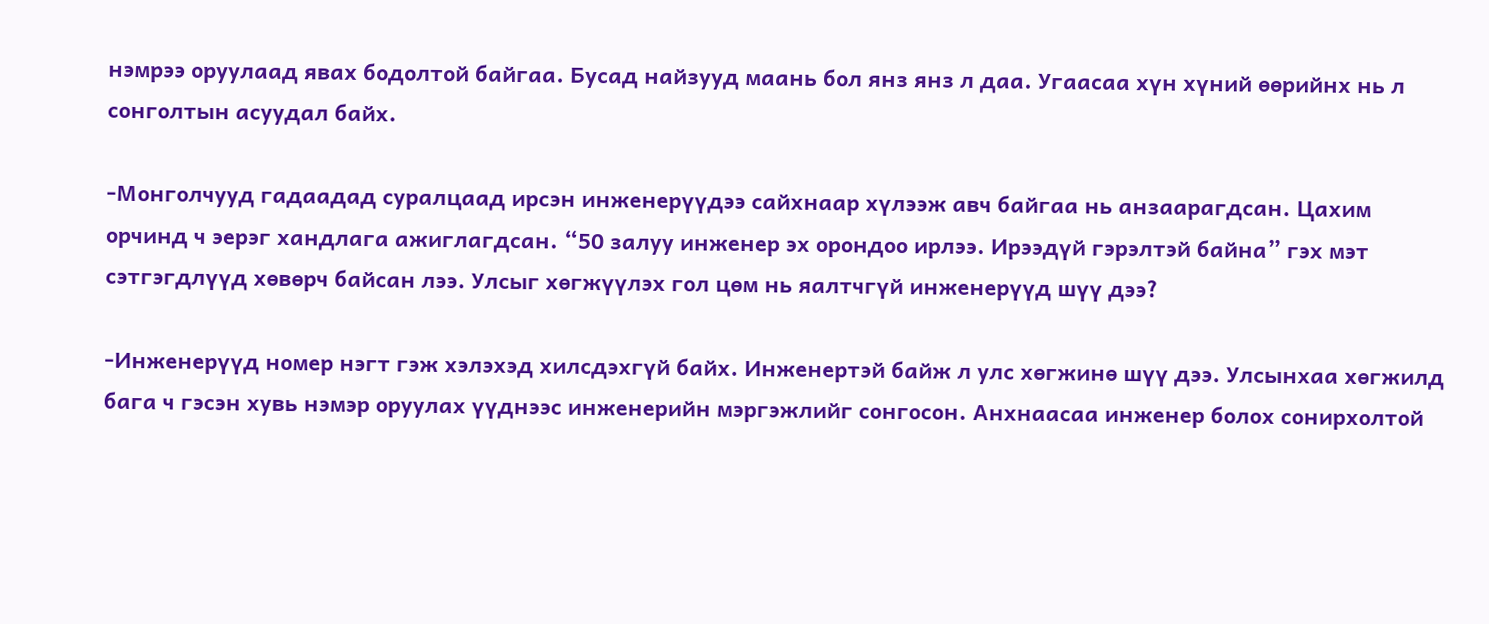нэмрээ оруулаад явах бодолтой байгаа. Бусад найзууд маань бол янз янз л даа. Угаасаа хүн хүний өөрийнх нь л сонголтын асуудал байх.

-Монголчууд гадаадад суралцаад ирсэн инженерүүдээ сайхнаар хүлээж авч байгаа нь анзаарагдсан. Цахим орчинд ч эерэг хандлага ажиглагдсан. “50 залуу инженер эх орондоо ирлээ. Ирээдүй гэрэлтэй байна” гэх мэт сэтгэгдлүүд хөвөрч байсан лээ. Улсыг хөгжүүлэх гол цөм нь яалтчгүй инженерүүд шүү дээ?

-Инженерүүд номер нэгт гэж хэлэхэд хилсдэхгүй байх. Инженертэй байж л улс хөгжинө шүү дээ. Улсынхаа хөгжилд бага ч гэсэн хувь нэмэр оруулах үүднээс инженерийн мэргэжлийг сонгосон. Анхнаасаа инженер болох сонирхолтой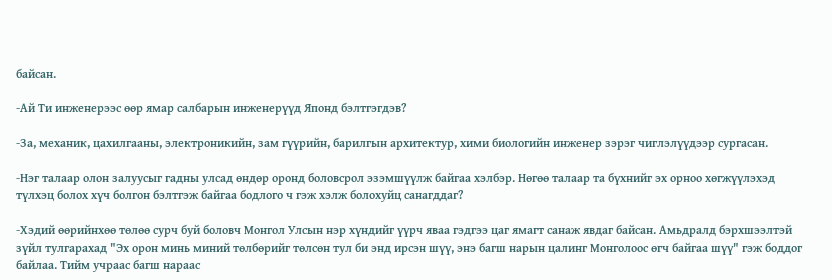байсан.

-Ай Ти инженерээс өөр ямар салбарын инженерүүд Японд бэлтгэгдэв?

-За, механик, цахилгааны, электроникийн, зам гүүрийн, барилгын архитектур, хими биологийн инженер зэрэг чиглэлүүдээр сургасан.

-Нэг талаар олон залуусыг гадны улсад өндөр оронд боловсрол эзэмшүүлж байгаа хэлбэр. Нөгөө талаар та бүхнийг эх орноо хөгжүүлэхэд түлхэц болох хүч болгон бэлтгэж байгаа бодлого ч гэж хэлж болохуйц санагддаг?

-Хэдий өөрийнхөө төлөө сурч буй боловч Монгол Улсын нэр хүндийг үүрч яваа гэдгээ цаг ямагт санаж явдаг байсан. Амьдралд бэрхшээлтэй зүйл тулгарахад "Эх орон минь миний төлбөрийг төлсөн тул би энд ирсэн шүү, энэ багш нарын цалинг Монголоос өгч байгаа шүү" гэж боддог байлаа. Тийм учраас багш нараас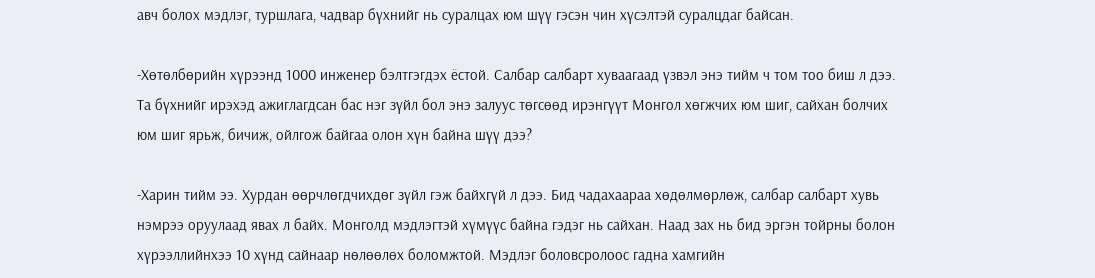авч болох мэдлэг, туршлага, чадвар бүхнийг нь суралцах юм шүү гэсэн чин хүсэлтэй суралцдаг байсан.

-Хөтөлбөрийн хүрээнд 1000 инженер бэлтгэгдэх ёстой. Салбар салбарт хуваагаад үзвэл энэ тийм ч том тоо биш л дээ. Та бүхнийг ирэхэд ажиглагдсан бас нэг зүйл бол энэ залуус төгсөөд ирэнгүүт Монгол хөгжчих юм шиг, сайхан болчих юм шиг ярьж, бичиж, ойлгож байгаа олон хүн байна шүү дээ?

-Харин тийм ээ. Хурдан өөрчлөгдчихдөг зүйл гэж байхгүй л дээ. Бид чадахаараа хөдөлмөрлөж, салбар салбарт хувь нэмрээ оруулаад явах л байх. Монголд мэдлэгтэй хүмүүс байна гэдэг нь сайхан. Наад зах нь бид эргэн тойрны болон хүрээллийнхээ 10 хүнд сайнаар нөлөөлөх боломжтой. Мэдлэг боловсролоос гадна хамгийн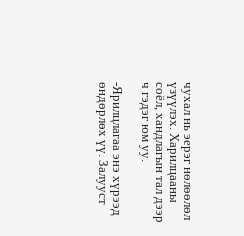чухал нь эерэг нөлөөлөл үзүүлэх. Харилцааны соёл, хандлагын тал дээр ч гэдэг юм уу.

-Ярилцлагаа энэ хүрээд өндөрлөх үү. Залууст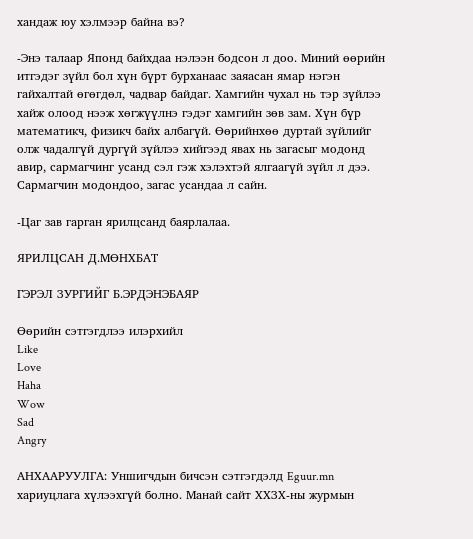хандаж юу хэлмээр байна вэ?

-Энэ талаар Японд байхдаа нэлээн бодсон л доо. Миний өөрийн итгэдэг зүйл бол хүн бүрт бурханаас заяасан ямар нэгэн гайхалтай өгөгдөл, чадвар байдаг. Хамгийн чухал нь тэр зүйлээ хайж олоод нээж хөгжүүлнэ гэдэг хамгийн зөв зам. Хүн бүр математикч, физикч байх албагүй. Өөрийнхөө дуртай зүйлийг олж чадалгүй дургүй зүйлээ хийгээд явах нь загасыг модонд авир, сармагчинг усанд сэл гэж хэлэхтэй ялгаагүй зүйл л дээ. Сармагчин модондоо, загас усандаа л сайн.

-Цаг зав гарган ярилцсанд баярлалаа.

ЯРИЛЦСАН Д.МӨНХБАТ

ГЭРЭЛ ЗУРГИЙГ Б.ЭРДЭНЭБАЯР

Өөрийн сэтгэгдлээ илэрхийл
Like
Love
Haha
Wow
Sad
Angry

АНХААРУУЛГА: Уншигчдын бичсэн сэтгэгдэлд Eguur.mn хариуцлага хүлээхгүй болно. Манай сайт ХХЗХ-ны журмын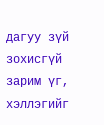дагуу зүй зохисгүй зарим үг, хэллэгийг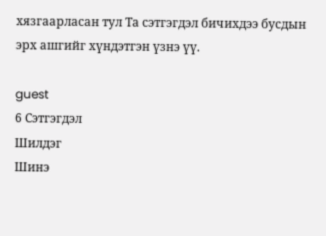хязгаарласан тул Та сэтгэгдэл бичихдээ бусдын эрх ашгийг хүндэтгэн үзнэ үү.

guest
6 Сэтгэгдэл
Шилдэг
Шинэ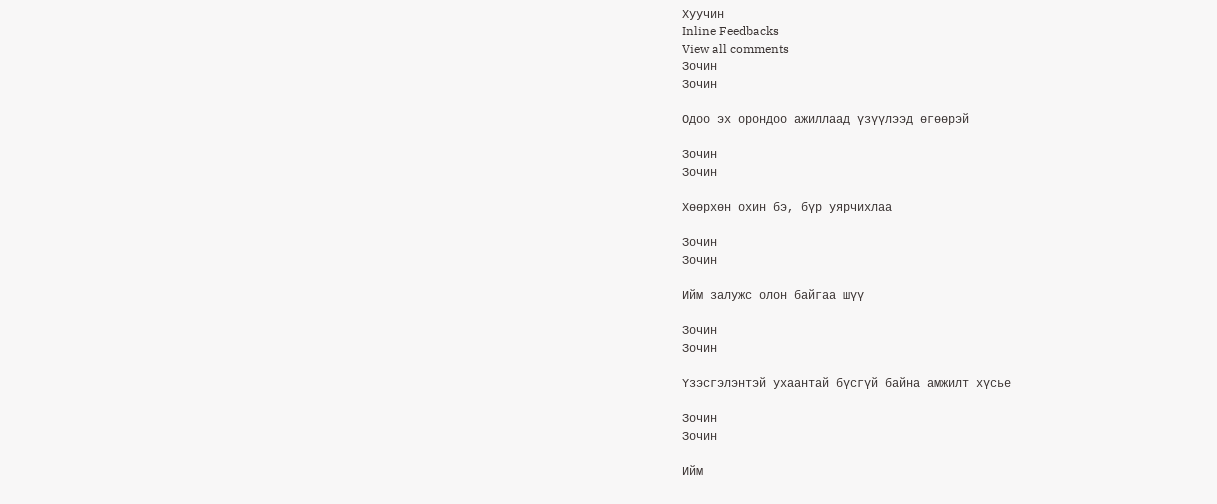Хуучин
Inline Feedbacks
View all comments
Зочин
Зочин

Одоо эх орондоо ажиллаад үзүүлээд өгөөрэй

Зочин
Зочин

Хөөрхөн охин бэ, бүр уярчихлаа

Зочин
Зочин

Ийм залужс олон байгаа шүү

Зочин
Зочин

Үзэсгэлэнтэй ухаантай бүсгүй байна амжилт хүсье

Зочин
Зочин

Ийм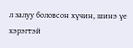л залуу боловсон хүчин, шинэ үе хэрэгтэй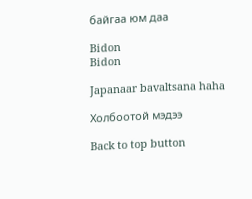байгаа юм даа

Bidon
Bidon

Japanaar bavaltsana haha

Холбоотой мэдээ

Back to top button